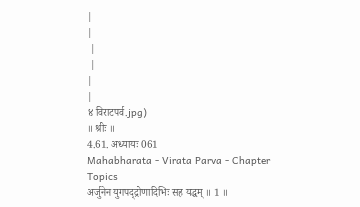|
|
 |
 |
|
|
४ विराटपर्व.jpg)
॥ श्रीः ॥
4.61. अध्यायः 061
Mahabharata - Virata Parva - Chapter Topics
अर्जुनेन युगपद्द्रोणादिभिः सह यद्धम् ॥ 1 ॥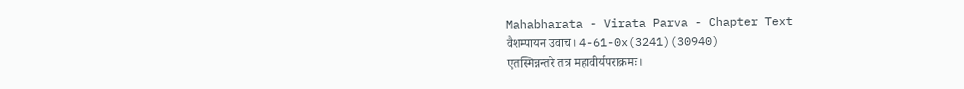Mahabharata - Virata Parva - Chapter Text
वैशम्पायन उवाच। 4-61-0x(3241)(30940)
एतस्मिन्नन्तरे तत्र महावीर्यपराक्रमः।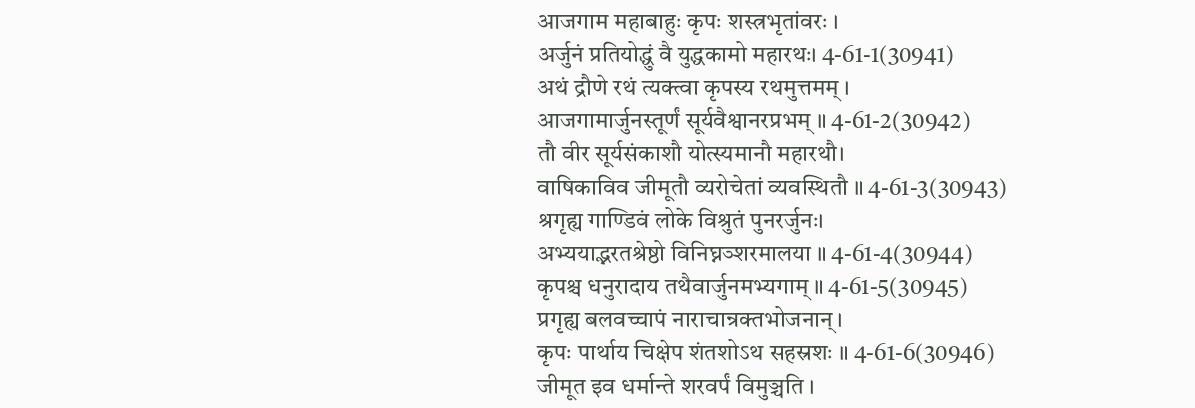आजगाम महाबाहुः कृपः शस्त्रभृतांवरः ।
अर्जुनं प्रतियोद्धुं वै युद्धकामो महारथः। 4-61-1(30941)
अथं द्रौणे रथं त्यक्त्वा कृपस्य रथमुत्तमम् ।
आजगामार्जुनस्तूर्णं सूर्यवैश्वानरप्रभम् ॥ 4-61-2(30942)
तौ वीर सूर्यसंकाशौ योत्स्यमानौ महारथौ।
वाषिकाविव जीमूतौ व्यरोचेतां व्यवस्थितौ ॥ 4-61-3(30943)
श्रगृह्य गाण्डिवं लोके विश्रुतं पुनरर्जुनः।
अभ्ययाद्भरतश्रेष्ठो विनिघ्नञ्शरमालया ॥ 4-61-4(30944)
कृपश्च धनुरादाय तथैवार्जुनमभ्यगाम् ॥ 4-61-5(30945)
प्रगृह्य बलवच्चापं नाराचान्रक्तभोजनान्।
कृपः पार्थाय चिक्षेप शंतशोऽथ सहस्रशः ॥ 4-61-6(30946)
जीमूत इव धर्मान्ते शरवर्पं विमुञ्चति ।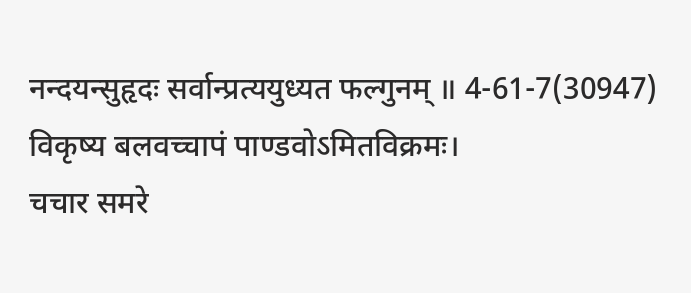नन्दयन्सुहृदः सर्वान्प्रत्ययुध्यत फल्गुनम् ॥ 4-61-7(30947)
विकृष्य बलवच्चापं पाण्डवोऽमितविक्रमः।
चचार समरे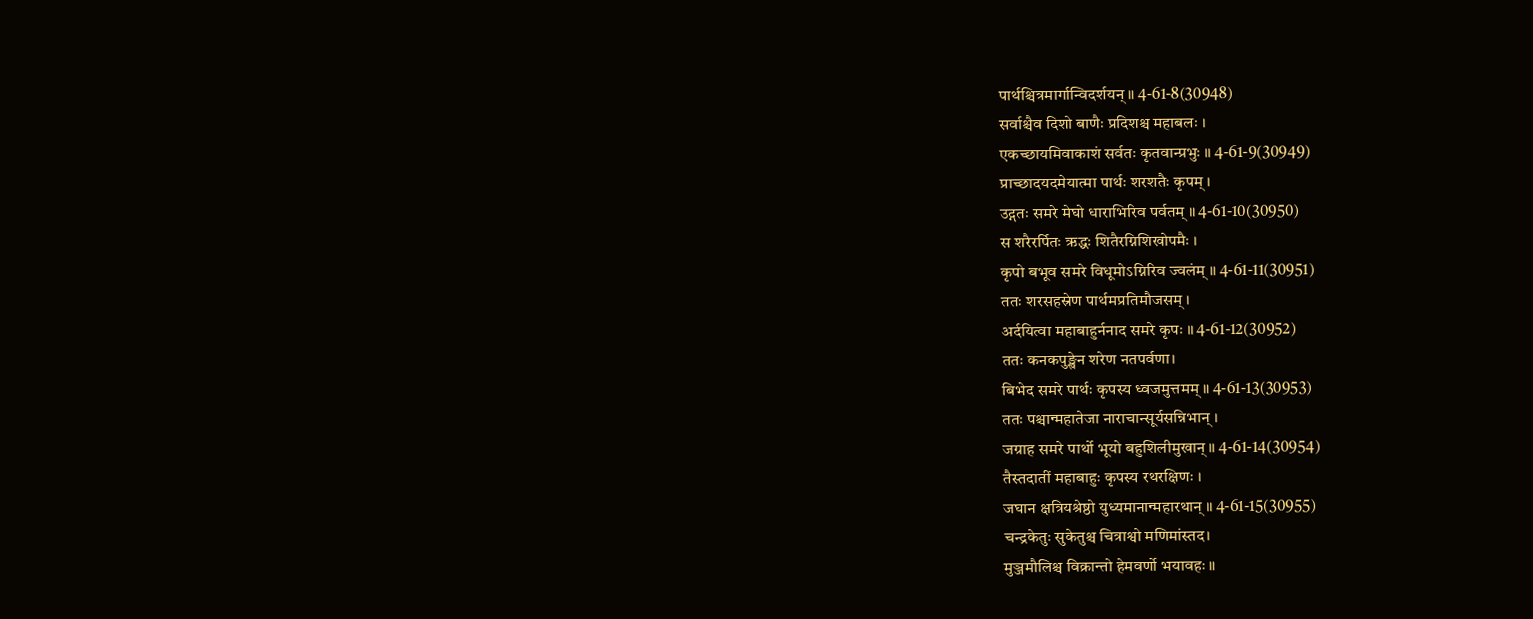पार्थश्चित्रमार्गान्विदर्शयन् ॥ 4-61-8(30948)
सर्वाश्चैव दिशो बाणैः प्रदिशश्च महाबलः ।
एकच्छायमिवाकाशं सर्वतः कृतवान्प्रभुः ॥ 4-61-9(30949)
प्राच्छादयदमेयात्मा पार्थः शरशतैः कृपम् ।
उद्गतः समरे मेघो धाराभिरिव पर्वतम् ॥ 4-61-10(30950)
स शरैरर्पितः ऋद्धः शितैरग्निशिखोपमैः ।
कृपो बभूव समरे विधूमोऽग्निरिव ज्वलंम् ॥ 4-61-11(30951)
ततः शरसहस्रेण पार्थमप्रतिमौजसम् ।
अर्दयित्वा महाबाहुर्ननाद समरे कृपः ॥ 4-61-12(30952)
ततः कनकपुङ्खेन शरेण नतपर्वणा।
बिभेद समरे पार्थः कृपस्य ध्वजमुत्तमम् ॥ 4-61-13(30953)
ततः पश्चान्महातेजा नाराचान्सूर्यसन्निभान् ।
जग्राह समरे पार्थो भूयो बहुशिलीमुखान् ॥ 4-61-14(30954)
तैस्तदातीं महाबाहुः कृपस्य रथरक्षिणः ।
जघान क्षत्रियश्रेष्ठो युध्यमानान्महारथान् ॥ 4-61-15(30955)
चन्द्रकेतुः सुकेतुश्च चित्राश्वो मणिमांस्तद।
मुञ्जमौलिश्च विक्रान्तो हेमवर्णो भयावहः ॥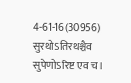4-61-16(30956)
सुरथोऽतिरथश्चैव सुपेणोऽरिष्ट एव च।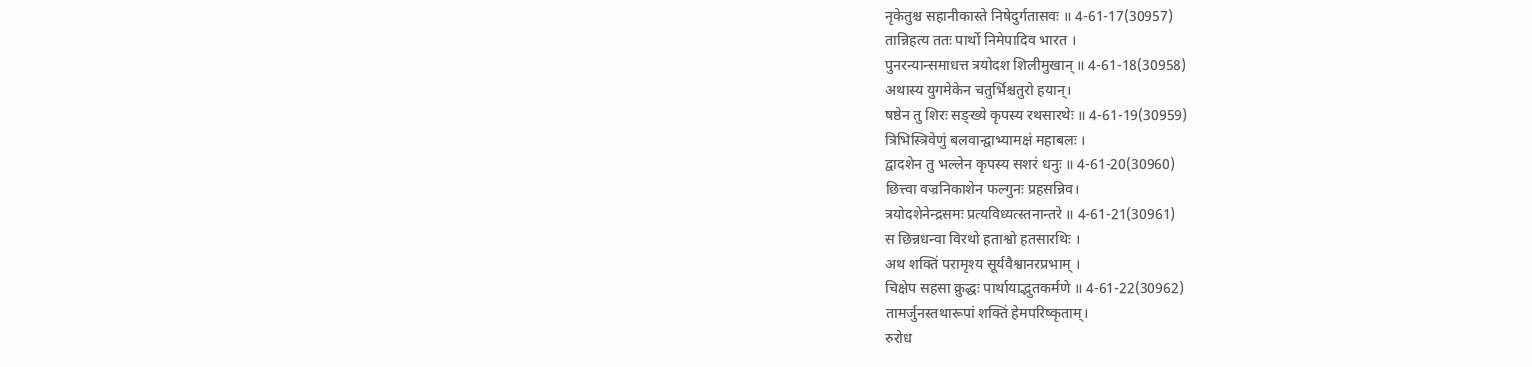नृकेतुश्च सहानीकास्ते निषेदुर्गतासवः ॥ 4-61-17(30957)
तान्निहत्य ततः पार्थो निमेपादिव भारत ।
पुनरन्यान्समाधत्त त्रयोदश शिलीमुखान् ॥ 4-61-18(30958)
अथास्य युगमेकेन चतुर्भिश्चतुरो हयान्।
षष्ठेन तु शिरः सङ्ख्ये कृपस्य रथसारथेः ॥ 4-61-19(30959)
त्रिभिस्त्रिवेणुं बलवान्द्वाभ्यामक्षं महाबलः ।
द्वादशेन तु भल्लेन कृपस्य सशरं धनुः ॥ 4-61-20(30960)
छित्त्वा वज्रनिकाशेन फल्गुनः प्रहसन्निव।
त्रयोदशेनेन्द्रसमः प्रत्यविध्यत्स्तनान्तरे ॥ 4-61-21(30961)
स छिन्नधन्वा विरथो हताश्वो हतसारथिः ।
अथ शक्तिं परामृश्य सूर्यवैश्वानरप्रभाम् ।
चिक्षेप सहसा क्रुद्धः पार्थायाद्भुतकर्मणे ॥ 4-61-22(30962)
तामर्जुनस्तथारूपां शक्तिं हेमपरिष्कृताम्।
रुरोध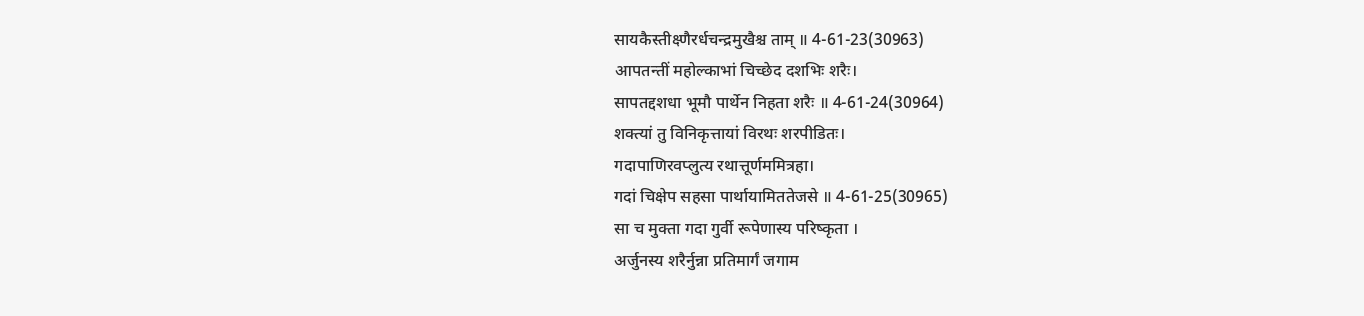सायकैस्तीक्ष्णैरर्धचन्द्रमुखैश्च ताम् ॥ 4-61-23(30963)
आपतन्तीं महोल्काभां चिच्छेद दशभिः शरैः।
सापतद्दशधा भूमौ पार्थेन निहता शरैः ॥ 4-61-24(30964)
शक्त्यां तु विनिकृत्तायां विरथः शरपीडितः।
गदापाणिरवप्लुत्य रथात्तूर्णममित्रहा।
गदां चिक्षेप सहसा पार्थायामिततेजसे ॥ 4-61-25(30965)
सा च मुक्ता गदा गुर्वी रूपेणास्य परिष्कृता ।
अर्जुनस्य शरैर्नुन्ना प्रतिमार्गं जगाम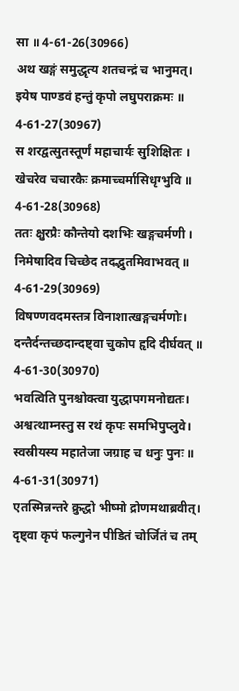सा ॥ 4-61-26(30966)
अथ खङ्गं समुद्धृत्य शतचन्द्रं च भानुमत्।
इयेष पाण्डवं हन्तुं कृपो लघुपराक्रमः ॥ 4-61-27(30967)
स शरद्वत्सुतस्तूर्णं महाचार्यः सुशिक्षितः ।
खेचरेव चचारकैः क्रमाच्चर्मासिधृग्भुवि ॥ 4-61-28(30968)
ततः क्षुरप्रैः कौन्तेयो दशभिः खङ्गचर्मणी ।
निमेषादिव चिच्छेद तदद्भुतमिवाभवत् ॥ 4-61-29(30969)
विषण्णवदमस्तत्र विनाशात्खङ्गचर्मणोः।
दन्तैर्दन्तच्छदान्दष्ट्वा चुकोप हृदि दीर्घवत् ॥ 4-61-30(30970)
भवत्विति पुनश्चोक्त्वा युद्धापगमनोद्यतः।
अश्वत्थाम्नस्तु स रथं कृपः समभिपुप्लुवे।
स्वस्रीयस्य महातेजा जग्राह च धनुः पुनः ॥ 4-61-31(30971)
एतस्मिन्नन्तरे क्रुद्धो भीष्मो द्रोणमथाब्रवीत्।
दृष्ट्वा कृपं फल्गुनेन पीडितं चोर्जितं च तम्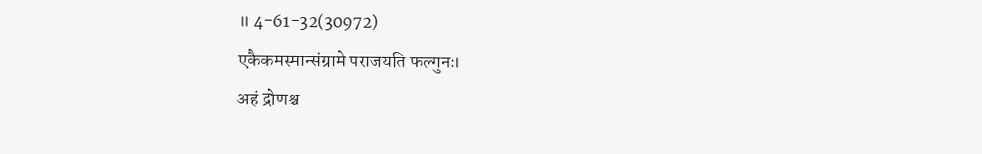॥ 4-61-32(30972)
एकैकमस्मान्संग्रामे पराजयति फल्गुनः।
अहं द्रोणश्च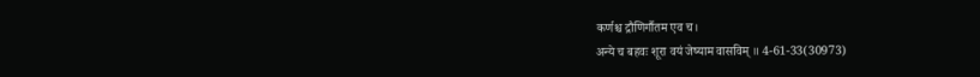कर्णश्च द्रौणिर्गौतम एव च।
अन्ये च बहवः शूरा वयं जेष्याम वासविम् ॥ 4-61-33(30973)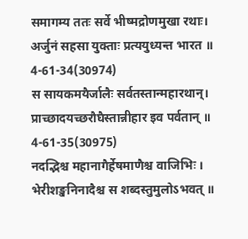समागम्य ततः सर्वे भीष्मद्रोणमुखा रथाः।
अर्जुनं सहसा युक्ताः प्रत्ययुध्यन्त भारत ॥ 4-61-34(30974)
स सायकमयैर्जालैः सर्वतस्तान्महारथान्।
प्राच्छादयच्छरौघैस्तान्नीहार इव पर्वतान् ॥ 4-61-35(30975)
नदद्भिश्च महानागैर्हेषमाणैश्च वाजिभिः ।
भेरीशङ्खनिनादैश्च स शब्दस्तुमुलोऽभवत् ॥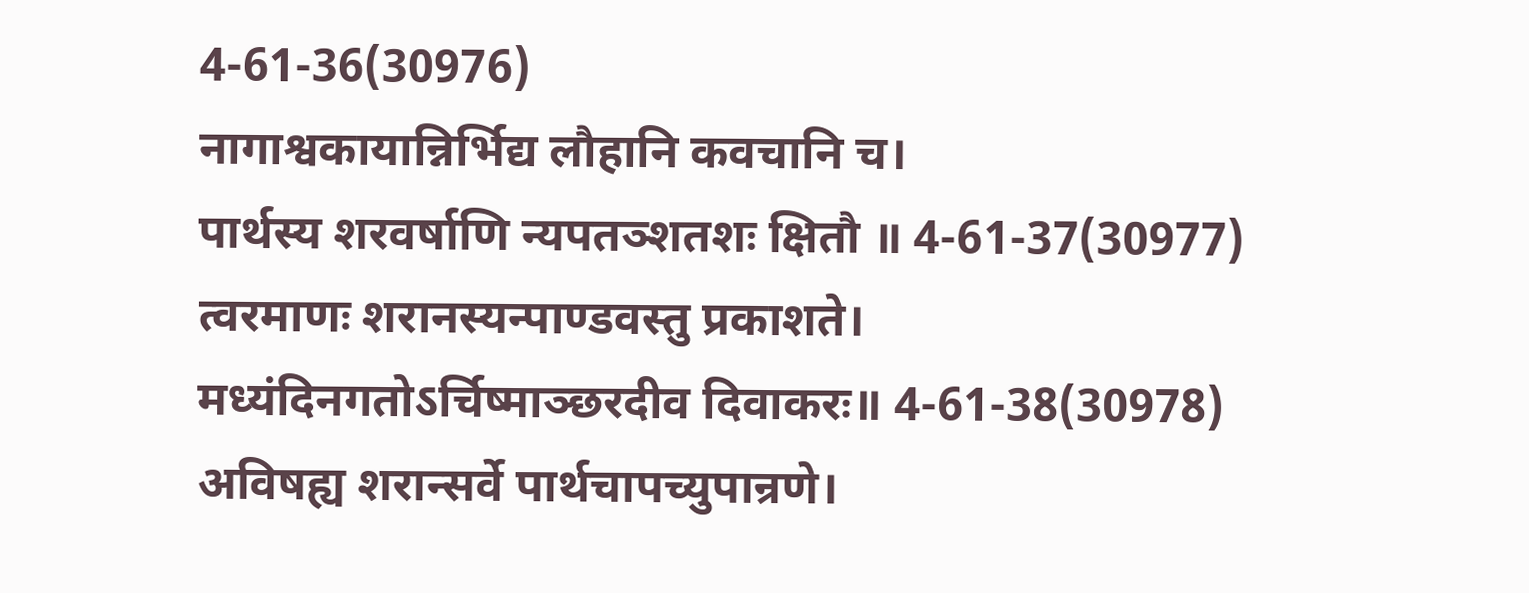4-61-36(30976)
नागाश्वकायान्निर्भिद्य लौहानि कवचानि च।
पार्थस्य शरवर्षाणि न्यपतञ्शतशः क्षितौ ॥ 4-61-37(30977)
त्वरमाणः शरानस्यन्पाण्डवस्तु प्रकाशते।
मध्यंदिनगतोऽर्चिष्माञ्छरदीव दिवाकरः॥ 4-61-38(30978)
अविषह्य शरान्सर्वे पार्थचापच्युपान्रणे।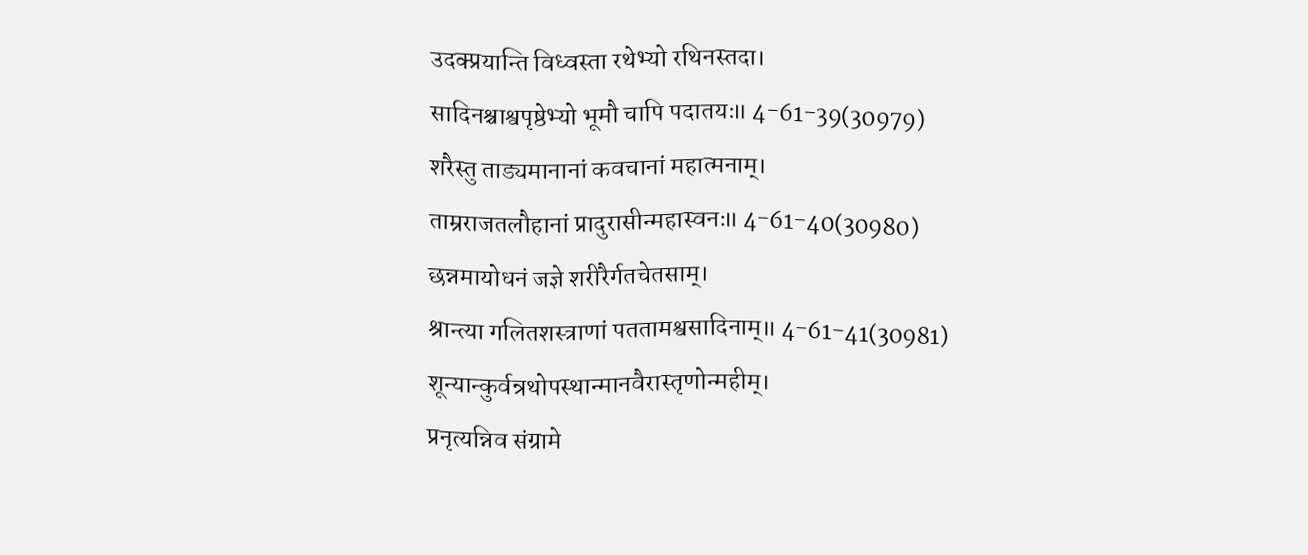उदक्प्रयान्ति विध्वस्ता रथेभ्यो रथिनस्तदा।
सादिनश्चाश्वपृष्ठेभ्यो भूमौ चापि पदातयः॥ 4-61-39(30979)
शरैस्तु ताड्यमानानां कवचानां महात्मनाम्।
ताम्रराजतलौहानां प्रादुरासीन्महास्वनः॥ 4-61-40(30980)
छन्नमायोधनं जज्ञे शरीरैर्गतचेतसाम्।
श्रान्त्या गलितशस्त्राणां पततामश्वसादिनाम्॥ 4-61-41(30981)
शून्यान्कुर्वन्रथोपस्थान्मानवैरास्तृणोन्महीम्।
प्रनृत्यन्निव संग्रामे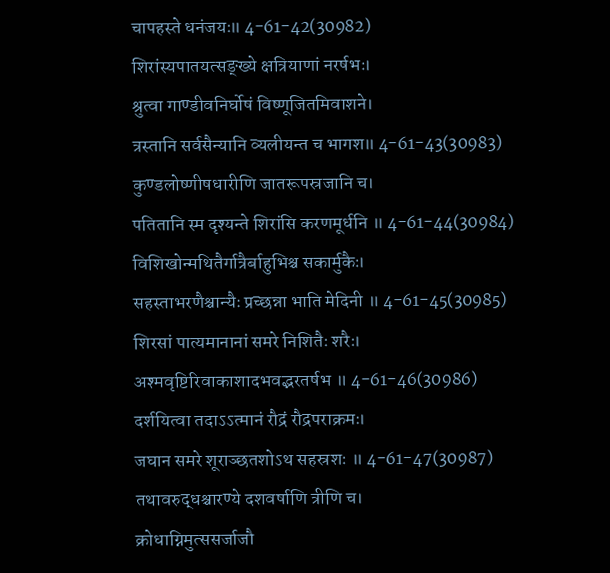चापहस्ते धनंजयः॥ 4-61-42(30982)
शिरांस्यपातयत्सङ्ख्ये क्षत्रियाणां नरर्षभः।
श्रुत्वा गाण्डीवनिर्घोषं विष्णूजितमिवाशने।
त्रस्तानि सर्वसैन्यानि व्यलीयन्त च भागश॥ 4-61-43(30983)
कुण्डलोष्णीषधारीणि जातरूपस्रजानि च।
पतितानि स्म दृश्यन्ते शिरांसि करणमूर्धनि ॥ 4-61-44(30984)
विशिखोन्मथितैर्गात्रैर्बाहुभिश्च सकार्मुकैः।
सहस्ताभरणैश्चान्यैः प्रच्छन्ना भाति मेदिनी ॥ 4-61-45(30985)
शिरसां पात्यमानानां समरे निशितैः शरैः।
अश्मवृष्टिरिवाकाशादभवद्भरतर्षभ ॥ 4-61-46(30986)
दर्शयित्वा तदाऽऽत्मानं रौद्रं रौद्रपराक्रमः।
जघान समरे शूराञ्छतशोऽथ सहस्रशः ॥ 4-61-47(30987)
तथावरुद्धश्चारण्ये दशवर्षाणि त्रीणि च।
क्रोधाग्निमुत्ससर्जाजौ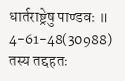धार्तराष्ट्रेषु पाण्डवः ॥ 4-61-48(30988)
तस्य तद्दहतः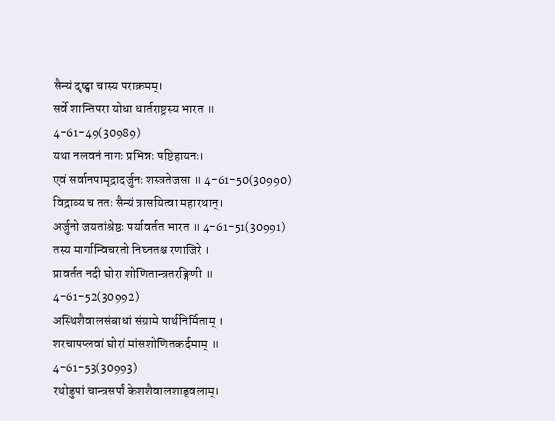सैन्यं दृष्ट्वा चास्य पराक्रमम्।
सर्वे शान्तिपरा योधा धार्तराष्ट्रस्य भारत ॥ 4-61-49(30989)
यथा नलवनं नागः प्रभिन्नः षष्टिहायनः।
एवं सर्वानपामृद्रादर्जुनः शस्त्रतेजसा ॥ 4-61-50(30990)
विद्राव्य च ततः सैन्यं त्रासयित्वा महारथान्।
अर्जुनो जयतांश्रेष्ठः पर्यावर्तत भारत ॥ 4-61-51(30991)
तस्य मार्गान्विचरतो निघ्नतश्च रणाजिरे ।
प्रावर्तत नदी घोरा शोणितान्त्रतरङ्गिणी ॥ 4-61-52(30992)
अस्थिशैवालसंबाधां संग्रामे पार्थनिर्मिताम् ।
शरचापप्लवां घोरां मांसशोणितकर्दमाम् ॥ 4-61-53(30993)
रथोडुपां चान्त्रसर्पां केशशैवालशाड्वलाम्।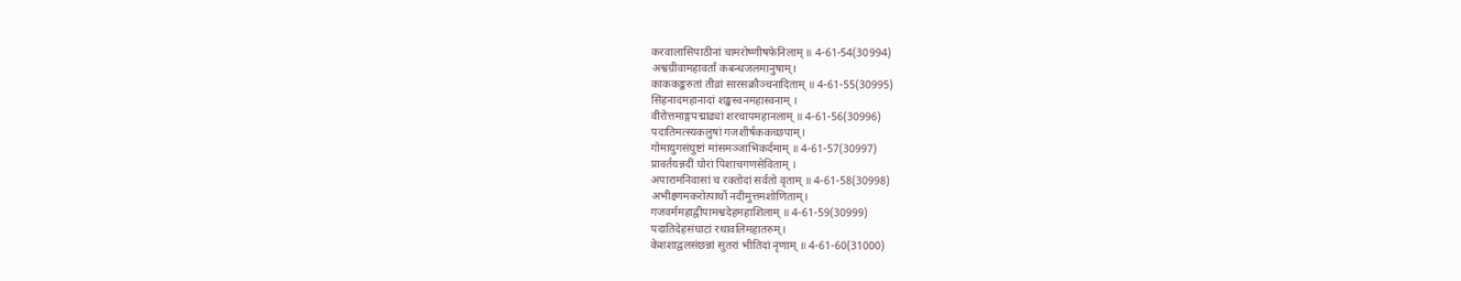करवालासिपाठीनां चामरोष्णीषफेनिलाम् ॥ 4-61-54(30994)
अश्वग्रीवामहावर्तां कबन्धजलमानुषाम्।
काककङ्करुतां तीव्रां सारसक्रौञ्चनादिताम् ॥ 4-61-55(30995)
सिंहनादमहानादां शङ्खस्वनमहास्वनाम् ।
वीरोत्तमाङ्गपद्माढ्यां शरचापमहानलाम् ॥ 4-61-56(30996)
पदातिमत्स्यकलुषां गजशीर्षककच्छपाम्।
गोमायुगसंघुष्टां मांसमञ्जाभिकर्दमाम् ॥ 4-61-57(30997)
प्रावर्तयन्नदीं घोरां पिशाचगणसेविताम् ।
अपारामनिवासां च रक्तोदां सर्वतो वृताम् ॥ 4-61-58(30998)
अभीक्ष्णमकरोत्पार्थो नदीमुत्तमशोणिताम्।
गजवर्ममहाद्वीपामश्वदेहमहाशिलाम् ॥ 4-61-59(30999)
पदातिदेहसंघाटां रथावलिमहातरुम्।
केशशाद्वलसंछन्नां सुतरां भीतिदां नृणाम् ॥ 4-61-60(31000)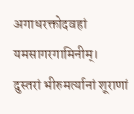अगाधरक्तोदवहां यमसागरगामिनीम्।
दुस्तरां भीरुमर्त्यानां शूराणां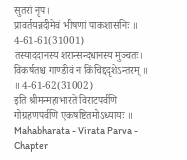सुतरां नृप।
प्रावर्तयन्नदीमेवं भीषणां पाकशासनिः ॥ 4-61-61(31001)
तस्याददानस्य शरान्सन्दधानस्य मुञ्चतः।
विकर्षतश्च गाण्डीवं न किंचिद्ददृशेऽन्तरम् ॥ ॥ 4-61-62(31002)
इति श्रीमन्महाभारते विराटपर्वणि गोग्रहणपर्वणि एकषष्टितमोऽध्यायः ॥
Mahabharata - Virata Parva - Chapter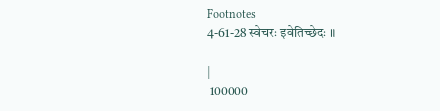Footnotes
4-61-28 स्वेचरः इवेतिच्छेदः ॥

|
 100000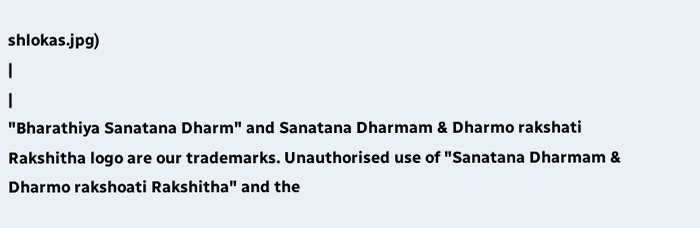shlokas.jpg)
|
|
"Bharathiya Sanatana Dharm" and Sanatana Dharmam & Dharmo rakshati Rakshitha logo are our trademarks. Unauthorised use of "Sanatana Dharmam & Dharmo rakshoati Rakshitha" and the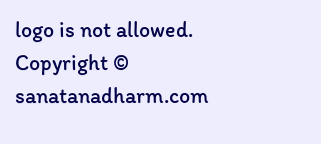logo is not allowed. Copyright © sanatanadharm.com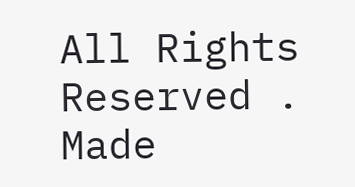All Rights Reserved . Made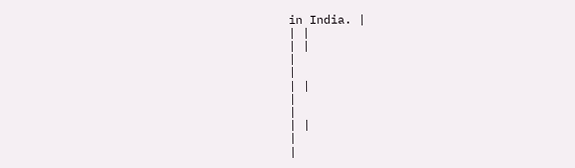in India. |
| |
| |
|
|
| |
|
|
| |
|
|